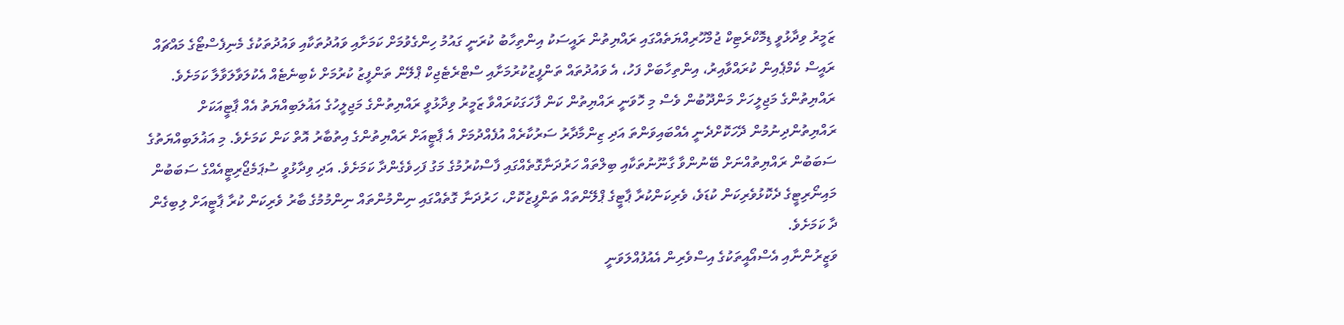ޒަމީރު ވިދާޅުވީ ޑިމޮކްރެޓިކް ޖުމްހޫރިއްޔަތެއްގައި ރައްޔިތުން ރައީސަކު އިންތިހާބު ކުރަނީ ގައުމު ހިންގެވުމަށް ކަމަށާއި ވައުދުތަކާއި ވައުދުތަކުގެ މެނިފެސްޓޯގެ މައްޗައް ރައީސް ކެމްޕެއިން ކުރައްވާއިރު، އިންތިހާބަށް ފަހު، އެ ވައުދުތައް ތަންފީޒުކުރުމަށާއި ސްޓްރެޓެޖިކް ޕްލޭން ތަންފީޒު ކުރުމަށް ކެބިނެޓެއް އެކުލަވާލަވާލާ ކަމަށެވެ.
ރައްޔިތުންގެ މަޖިލީހަށް މަންދޫބުން ވެސް މި ހޮވަނީ ރައްޔިތުން ކަން ފާހަގަކުރައްވާ ޒަމީރު ވިދާޅުވީ ރައްޔިތުންގެ މަޖިލީހުގެ އަޣުލަބިއްޔަތު އެއް ޕާޓީއަކަށް ރައްޔިތުންދިނުމުން ދޭހަކޮށްދެނީ އެއްބައިވަންތަ އަދި ޒިންމާދާރު ސަރުކާރެއް އުފެއްދުމަށް އެ ޕާޓީއަށް ރައްޔިތުންގެ އިތުބާރު އޮތް ކަން ކަމަށެވެ. މި އަޣުލަބިއްޔަތުގެ ސަބަބުން ރައްޔިތުއްނަށް ބޭނުންވާ ގާނޫނުތަކާއި ބިލްތައް ހަރުދަނާގޮތެއްގައި ފާސްކުރުމުގެ މަގު ފަހިވެގެންދާ ކަމަށެވެ. އަދި ވިދާޅުވީ ސުޕަމެޖޯރިޓީއެއްގެ ސަބަބުން މައިނޯރިޓީގެ ދެކޮޅުވެރިކަން ކުޑަވެ، ވެރިކަންކުރާ ޕާޓީގެ ޕްލޭންތައް ތަންފީޒުކޮށް، ހަރުދަނާ ގޮތެއްގައި ނިންމުންތައް ނިންމުމުގެ ބާރު ވެރިކަން ކުރާ ޕާޓީއަށް ލިބިގެން ދާ ކަމަށެވެ.
ވަޒީރުންނާއި އެސްއޯއީތަކުގެ އިސްވެރިން އެއުފުއްލަވަނީ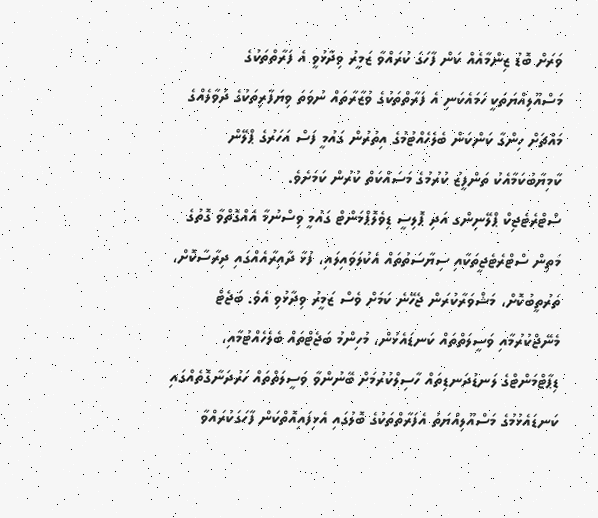ވަރަށް ބޮޑު ޒިންމާއެއް ކަން ފާހަގަ ކުރައްވާ ޒަމީރު ވިދާޅުވީ އެ ފަރާތްތަކުގެ މަސްއޫލިއްޔަތަކީ ހަމައެކަނި އެ ފަރާތްތަކުގެ ވުޒާރާތައް ނުވަތަ ވިޔަފާރިތަކުގެ ދުވާލެއްގެ މައްޗަށް ހިންގާ ކަންކަން ބެލެހެއްޓުމުގެ އިތުރުން ގައުމީ ފަސް އަހަރުގެ ޕްލޭން ކާމިޔާބުކަމާއެކު ތަންފީޒު ކުރުމުގެ މަސައްކަތް ކުރުން ކަމަށެވެ.
ސްޓްރެޓެޖިކް ޕްލޭނިންގ އަދި ޕޮލިސީ ޑިވެލޮޕްމަންޓް ގައުމީ ވިސްނުމާ އެއްގޮތްވާ ގޮތުގެ މަތިން ސްޓްރެޓެޖީތަކާއި ސިޔާސަތުތައް އެކުލަވައިލައި، ފުޅާ ދާއިރާއެއްގައި ދިރާސާކޮށް، ތަރުތީބުކޮށް، މަޝްވަރާކުރަން ޖެހޭނެ ކަމަށް ވެސް ޒަމީރު ވިދާޅުވި އެވެ. ބަޖެޓް މެނޭޖްކުރުމާއި ވަސީލަތްތައް ކަނޑައެޅުން، މުހިންމު ބަޖެޓްތައް ބެލެހެއްޓުމާއި، ޑިޕާޓްމަންޓްގެ ލަނޑުދަނޑިތައް ހާސިލްކުރުމަށް ބޭނުންވާ ވަސީލަތްތައް ހަރުދަނާގޮތެއްގައި ކަނޑައެޅުމުގެ މަސްއޫލިއްޔަތު އެފަރާތްތަކުގެ ބޮލުގައި އެޅިފައިއޮތްކަން ފާހަގަކުރައްވާ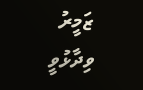ޒަމީރު ވިދާޅުވީ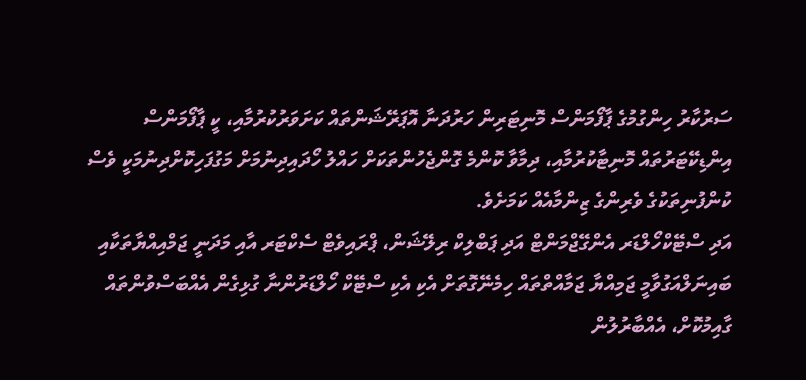ސަރުކާރު ހިންގުމުގެ ޕާފޯމަންސް މޮނިޓަރިން ހަރުދަނާ އޮޕަރޭޝަންތައް ކަށަވަރުކުރުމާއި، ކީ ޕާފޯމަންސް އިންޑިކޭޓަރުތައް މޮނިޓާކުރުމާއި، ދިމާވާ ކޮންމެ ގޮންޖެހުންތަކަށް ހައްލު ހޯދައިދިނުމަށް މަގުފަހިކޮށްދިނުމަކީ ވެސް ކުންފުނިތަކުގެ ވެރިންގެ ޒިންމާއެއް ކަމަށެވެ.
އަދި ސްޓޭކްހޯލްޑަރ އެންގޭޖްމަންޓް އަދި ޕަބްލިކް ރިލޭޝަން، ޕްރައިވެޓް ސެކްޓަރ އާއި މަދަނީ ޖަމްއިއްޔާތަކާއި ބައިނަލްއަގުވާމީ ޖަމިއްޔާ ޖަމާއްތްތައް ހިމެނޭގޮތަށް އެކި އެކި ސްޓޭކް ހޯލްޑަރުންނާ ގުޅިގެން އެއްބަސްވުންތައް ގާއިމުކޮށް، އެއްބާރުލުން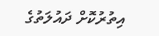އިތުރުކޮށް ދައުލަތުގެ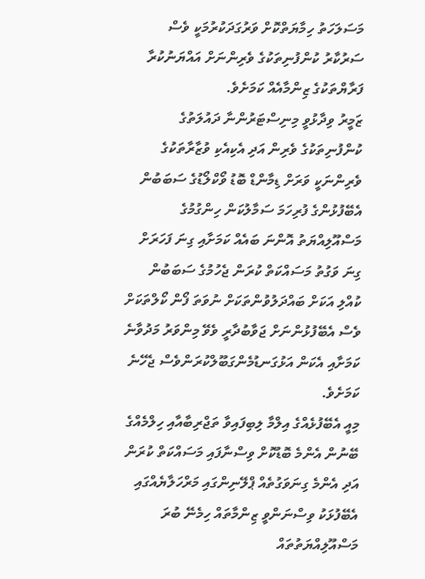މަސަލަހަތު ހިމާޔަތްކޮށް ވަރުގަދަކުރުމަކީ ވެސް ސަރުކާރު ކުންފުނިތަކުގެ ވެރިންނަށް އައްޔަނުކުރާ ފަރާޔްތަކުގެ ޒިންމާއެއް ކަމަށެވެ.
ޒަމީރު ވިދާޅުވީ މިނިސްޓަރުންނާ ދައުލަތުގެ ކުންފުނިތަކުގެ ވެރިން އަދި އެކިއެކި ވުޒާރާތަކުގެ ވެރިންނަކީ ވަރަށް ޑިމާންޑް ބޮޑު ވޯކްލޯޑުގެ ސަބަބުން އެބޭފުޅުންގެ ފުރިހަމަ ސަމާލުކަން ހިންގުމުގެ މަސްއޫލިއްޔަތު އޮންނަ ބައެއް ކަމަށާއި ގިނަ ފަހަރަށް ގިނަ ވަގުތު މަސައްކަތް ކުރަން ޖެހުމުގެ ސަބަބުން ކުއްލި އަކަށް ބައްދަލުވުންތަކަށް ނުވަތަ ފޯން ކޯލްތަކަށް ވެސް އެބޭފުޅުންނަށް ޖަވާބުދާރީ ވެވޭ މިންވަރު މަދުވާނެ ކަމަށާއި އެކަން އަޅުގަނޑުމެންގަބޫލްކުރަންވެސް ޖެހޭނެ ކަމަށެވެ.
މިއީ އެބޭފުޅެއްގެ އިލްމާ ލިބިފައިވާ ތަޖްރިބާއާއި ހިލްމެއްގެ ބޭނުން އެންމެ ބޮޑުކޮށް ވިސްނާފައި މަސައްކަތް ކުރަން އަދި އެންމެ ގިނަވަގުތެއް ޕްލޭނިންގައި މަރްހަލާޔެއްގައި އެބޭފުޅަކު ވިސްނަންވީ ޒިންމާތައް ހިމެނޭ ބުރަ މަސްއޫލިއްޔަތުތައް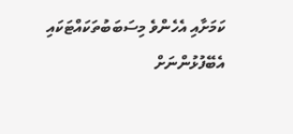ކަމަށާއި އެހެންވެ މިސަބަބުތަކައްޓަކައި އެބޭފުޅުންނަށް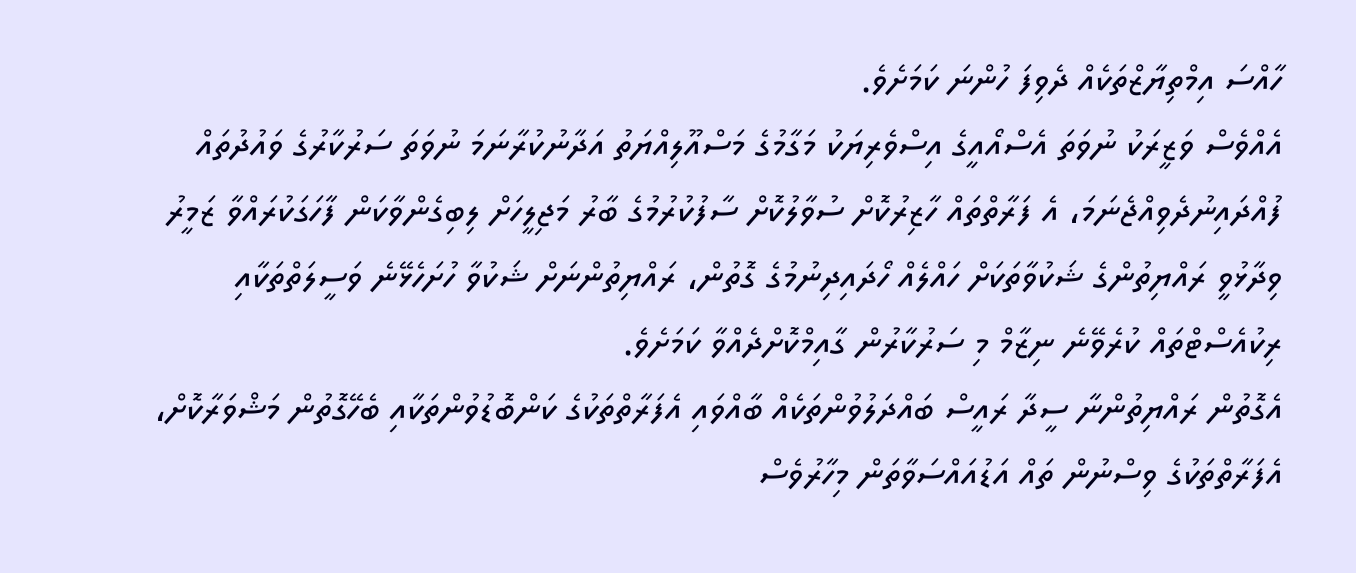ހާއްސަ އިމްތިޔާޒްތަކެއް ދެވިފަ ހުންނަ ކަމަށެވެ.
އެއްވެސް ވަޒީރަކު ނުވަތަ އެސްއޯއީގެ އިސްވެރިޔަކު މަގާމުގެ މަސްއޫލިއްޔަތު އަދާނުކުރާނަމަ ނުވަތަ ސަރުކާރުގެ ވައުދުތައް ފުއްދައިނުދެވިއްޖެނަމަ، އެ ފަރާތްތައް ހާޒިރުކޮށް ސުވާލުކޮށް ސާފުކުރުމުގެ ބާރު މަޖިލީހަށް ލިބިގެންވާކަން ފާހަގަކުރައްވާ ޒަމީރު ވިދާޅުވީ ރައްޔިތުންގެ ޝަކުވާތަކަށް ހައްލެއް ހޯދައިދިނުމުގެ ގޮތުން، ރައްޔިތުންނަށް ޝަކުވާ ހުށަހެޅޭނެ ވަސީލަތްތަކާއި ރިކުއެސްޓްތައް ކުރެވޭނެ ނިޒާމް މި ސަރުކާރުން ގާއިމްކޮށްދެއްވާ ކަމަށެވެ.
އެގޮތުން ރައްޔިތުންނާ ސީދާ ރައީސް ބައްދަލުވުންތަކެއް ބާއްވައި އެފަރާތްތަކުގެ ކަންބޮޑުވުންތަކާއި ބެހޭގޮތުން މަޝްވަރާކޮށް، އެފަރާތްތަކުގެ ވިސްނުން ތައް އަޑުއައްސަވާތަން މިހާރުވެސް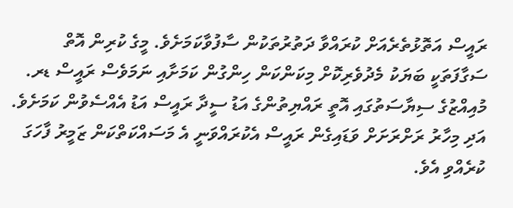ރައީސް އަތޮޅުތެރެއަށް ކުރައްވާ ދަތުރުތަކުން ސާފުވާކަމަށެވެ. މީގެ ކުރިން އޮތް ސަގާފަތަކީ ބަޔަކު މެދުވެރިކޮށް މިކަންކަން ހިންގުން ކަމަށާއި ނަމަވެސް ރައީސް ޑރ. މުއިއްޒުގެ ސިޔާސަތުގައި އޮތީ ރައްޔިތުންގެ އަޑު ސީދާ ރައީސް އަޑު އެއްސެވުން ކަމަށެވެ. އަދި މިހާރު ރަށްރަށަށް ވަޑައިގެން ރައީސް އެކުރައްވަނީ އެ މަސައްކަތްކަން ޒަމީރު ފާހަގަ ކުރެއްވި އެވެ.